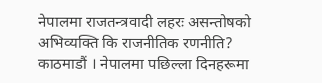नेपालमा राजतन्त्रवादी लहरः असन्तोषको अभिव्यक्ति कि राजनीतिक रणनीति?
काठमाडौं । नेपालमा पछिल्ला दिनहरूमा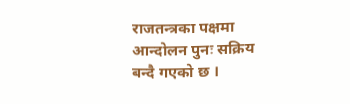राजतन्त्रका पक्षमा आन्दोलन पुनः सक्रिय बन्दै गएको छ ।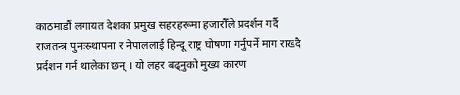काठमाडौं लगायत देशका प्रमुख सहरहरूमा हजारौँले प्रदर्शन गर्दै राजतन्त्र पुनःस्र्थापना र नेपाललाई हिन्दू राष्ट्र घोषणा गर्नुपर्ने माग राख्दै प्रर्दशन गर्न थालेका छन् । यो लहर बढ्नुको मुख्य कारण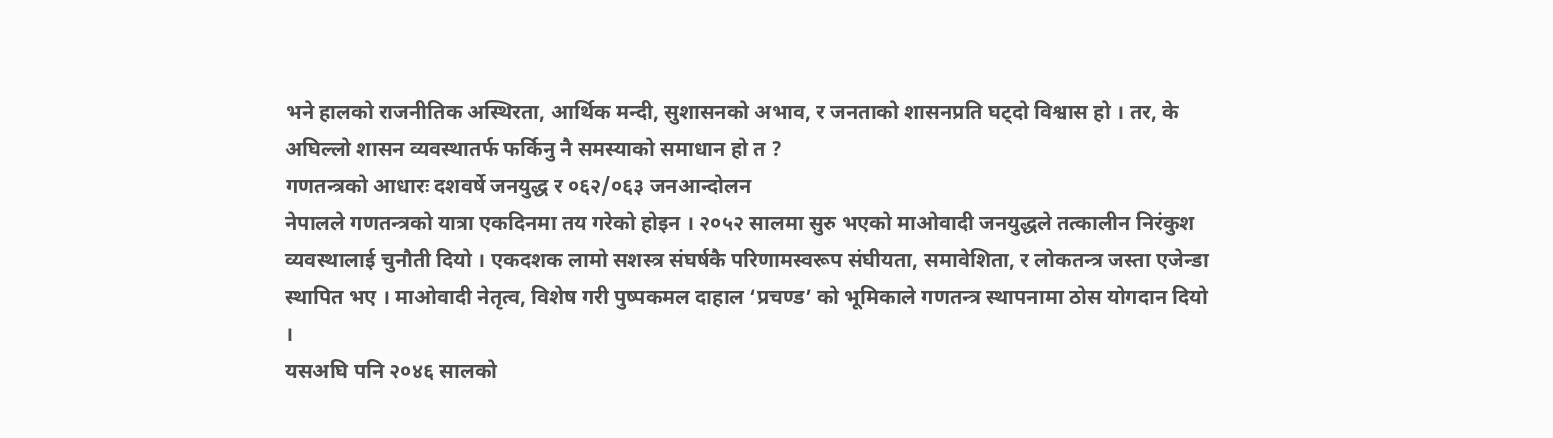भने हालको राजनीतिक अस्थिरता, आर्थिक मन्दी, सुशासनको अभाव, र जनताको शासनप्रति घट्दो विश्वास हो । तर, के अघिल्लो शासन व्यवस्थातर्फ फर्किनु नै समस्याको समाधान हो त ?
गणतन्त्रको आधारः दशवर्षे जनयुद्ध र ०६२/०६३ जनआन्दोलन
नेपालले गणतन्त्रको यात्रा एकदिनमा तय गरेको होइन । २०५२ सालमा सुरु भएको माओवादी जनयुद्धले तत्कालीन निरंकुश व्यवस्थालाई चुनौती दियो । एकदशक लामो सशस्त्र संघर्षकै परिणामस्वरूप संघीयता, समावेशिता, र लोकतन्त्र जस्ता एजेन्डा स्थापित भए । माओवादी नेतृत्व, विशेष गरी पुष्पकमल दाहाल ‘प्रचण्ड’ को भूमिकाले गणतन्त्र स्थापनामा ठोस योगदान दियो ।
यसअघि पनि २०४६ सालको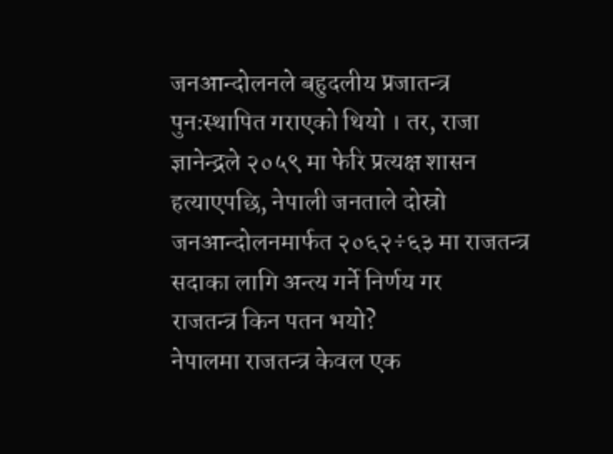जनआन्दोलनले बहुदलीय प्रजातन्त्र पुनःस्थापित गराएको थियो । तर, राजा ज्ञानेन्द्रले २०५९ मा फेरि प्रत्यक्ष शासन हत्याएपछि, नेपाली जनताले दोस्रो जनआन्दोलनमार्फत २०६२÷६३ मा राजतन्त्र सदाका लागि अन्त्य गर्ने निर्णय गर
राजतन्त्र किन पतन भयो?
नेपालमा राजतन्त्र केवल एक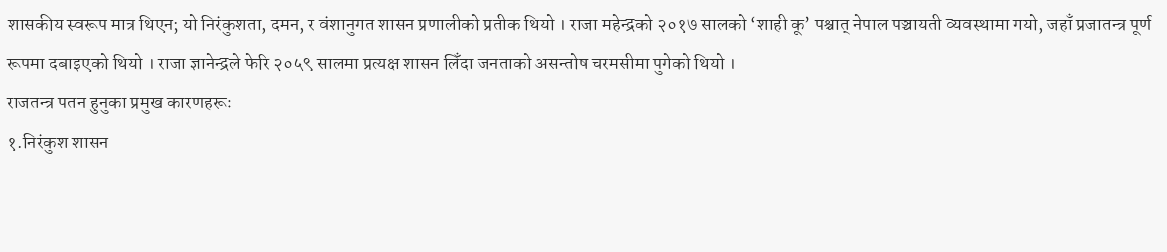शासकीय स्वरूप मात्र थिएन; यो निरंकुशता, दमन, र वंशानुगत शासन प्रणालीको प्रतीक थियो । राजा महेन्द्रको २०१७ सालको ‘शाही कू’ पश्चात् नेपाल पञ्चायती व्यवस्थामा गयो, जहाँ प्रजातन्त्र पूर्ण रूपमा दबाइएको थियो । राजा ज्ञानेन्द्रले फेरि २०५९ सालमा प्रत्यक्ष शासन लिँदा जनताको असन्तोष चरमसीमा पुगेको थियो ।
राजतन्त्र पतन हुनुका प्रमुख कारणहरूः
१.निरंकुश शासन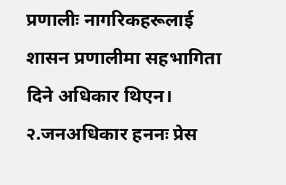प्रणालीः नागरिकहरूलाई शासन प्रणालीमा सहभागिता दिने अधिकार थिएन।
२.जनअधिकार हननः प्रेस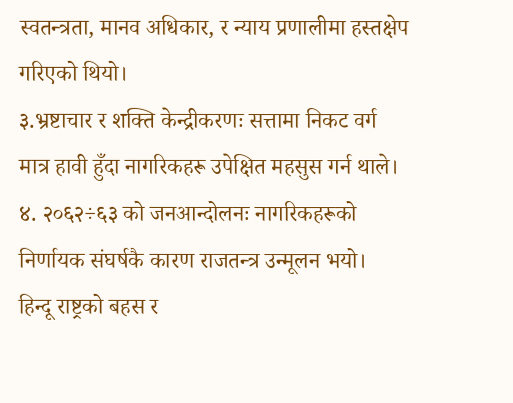स्वतन्त्रता, मानव अधिकार, र न्याय प्रणालीमा हस्तक्षेप गरिएको थियो।
३.भ्रष्टाचार र शक्ति केन्द्रीकरणः सत्तामा निकट वर्ग मात्र हावी हुँदा नागरिकहरू उपेक्षित महसुस गर्न थाले।
४. २०६२÷६३ को जनआन्दोलनः नागरिकहरूको निर्णायक संघर्षकै कारण राजतन्त्र उन्मूलन भयो।
हिन्दू राष्ट्रको बहस र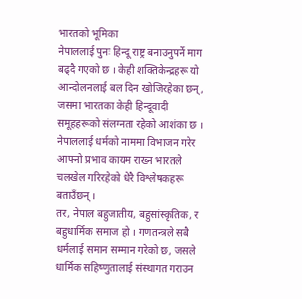भारतको भूमिका
नेपाललाई पुनः हिन्दू राष्ट्र बनाउनुपर्ने माग बढ्दै गएको छ । केही शक्तिकेन्द्रहरू यो आन्दोलनलाई बल दिन खोजिरहेका छन्, जसमा भारतका केही हिन्दूवादी समूहहरूको संलग्नता रहेको आशंका छ । नेपाललाई धर्मको नाममा विभाजन गरेर आफ्नो प्रभाव कायम राख्न भारतले चलखेल गरिरहेको धेरै विश्लेषकहरू बताउँछन् ।
तर, नेपाल बहुजातीय, बहुसांस्कृतिक, र बहुधार्मिक समाज हो । गणतन्त्रले सबै धर्मलाई समान सम्मान गरेको छ, जसले धार्मिक सहिष्णुतालाई संस्थागत गराउन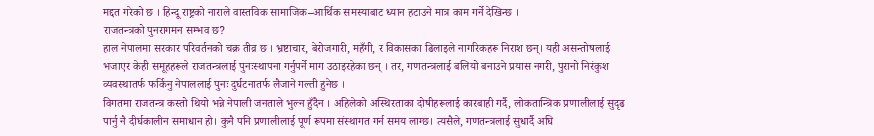मद्दत गरेको छ । हिन्दू राष्ट्रको नाराले वास्तविक सामाजिक–आर्थिक समस्याबाट ध्यान हटाउने मात्र काम गर्ने देखिन्छ ।
राजतन्त्रको पुनरागमन सम्भव छ?
हाल नेपालमा सरकार परिवर्तनको चक्र तीव्र छ । भ्रष्टाचार, बेरोजगारी, महँगी, र विकासका ढिलाइले नागरिकहरू निराश छन्। यही असन्तोषलाई भजाएर केही समूहहरूले राजतन्त्रलाई पुनःस्थापना गर्नुपर्ने माग उठाइरहेका छन् । तर, गणतन्त्रलाई बलियो बनाउने प्रयास नगरी, पुरानो निरंकुश व्यवस्थातर्फ फर्किनु नेपाललाई पुनः दुर्घटनातर्फ लैजाने गल्ती हुनेछ ।
विगतमा राजतन्त्र कस्तो थियो भन्ने नेपाली जनताले भुल्न हुँदैन । अहिलेको अस्थिरताका दोषीहरूलाई कारबाही गर्दै, लोकतान्त्रिक प्रणालीलाई सुदृढ पार्नु नै दीर्घकालीन समाधान हो। कुनै पनि प्रणालीलाई पूर्ण रूपमा संस्थागत गर्न समय लाग्छ। त्यसैले, गणतन्त्रलाई सुधार्दै अघि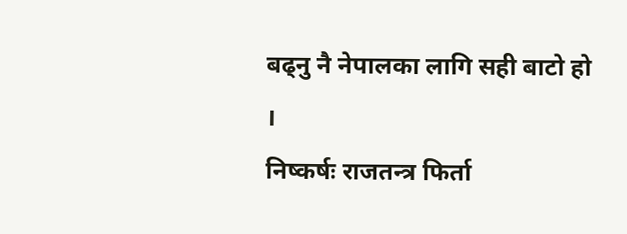बढ्नु नै नेपालका लागि सही बाटो हो ।
निष्कर्षः राजतन्त्र फिर्ता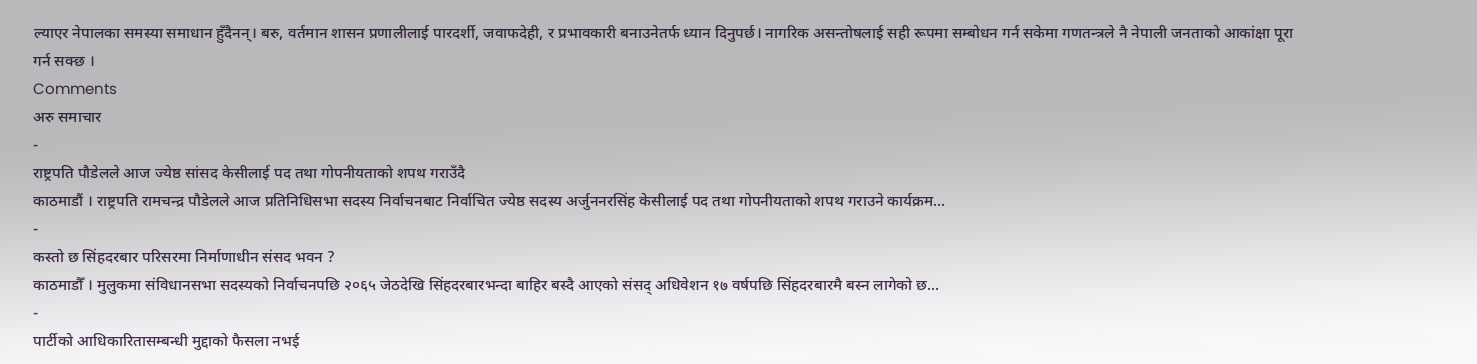ल्याएर नेपालका समस्या समाधान हुँदैनन्। बरु, वर्तमान शासन प्रणालीलाई पारदर्शी, जवाफदेही, र प्रभावकारी बनाउनेतर्फ ध्यान दिनुपर्छ। नागरिक असन्तोषलाई सही रूपमा सम्बोधन गर्न सकेमा गणतन्त्रले नै नेपाली जनताको आकांक्षा पूरा गर्न सक्छ ।
Comments
अरु समाचार
-
राष्ट्रपति पौडेलले आज ज्येष्ठ सांसद केसीलाई पद तथा गोपनीयताको शपथ गराउँदै
काठमाडौं । राष्ट्रपति रामचन्द्र पौडेलले आज प्रतिनिधिसभा सदस्य निर्वाचनबाट निर्वाचित ज्येष्ठ सदस्य अर्जुननरसिंह केसीलाई पद तथा गोपनीयताको शपथ गराउने कार्यक्रम...
-
कस्तो छ सिंहदरबार परिसरमा निर्माणाधीन संसद भवन ?
काठमाडौँ । मुलुकमा संविधानसभा सदस्यको निर्वाचनपछि २०६५ जेठदेखि सिंहदरबारभन्दा बाहिर बस्दै आएको संसद् अधिवेशन १७ वर्षपछि सिंहदरबारमै बस्न लागेको छ...
-
पार्टीको आधिकारितासम्बन्धी मुद्दाको फैसला नभई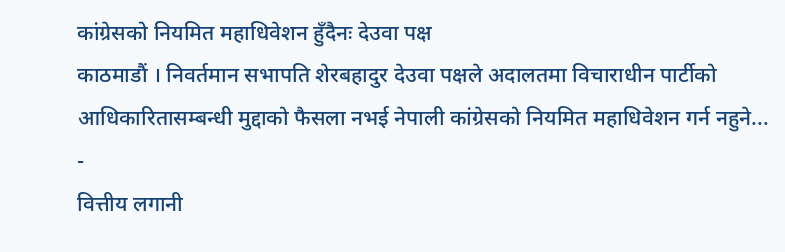कांग्रेसको नियमित महाधिवेशन हुँदैनः देउवा पक्ष
काठमाडौं । निवर्तमान सभापति शेरबहादुर देउवा पक्षले अदालतमा विचाराधीन पार्टीको आधिकारितासम्बन्धी मुद्दाको फैसला नभई नेपाली कांग्रेसको नियमित महाधिवेशन गर्न नहुने...
-
वित्तीय लगानी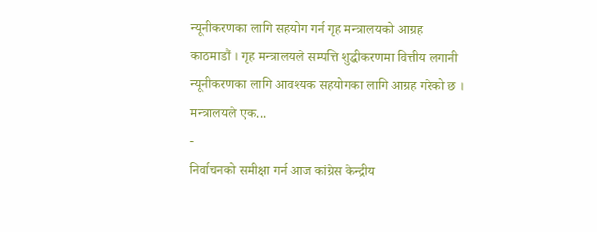न्यूनीकरणका लागि सहयोग गर्न गृह मन्त्रालयको आग्रह
काठमाडौं । गृह मन्त्रालयले सम्पत्ति शुद्धीकरणमा वित्तीय लगानी न्यूनीकरणका लागि आवश्यक सहयोगका लागि आग्रह गरेको छ । मन्त्रालयले एक...
-
निर्वाचनको समीक्षा गर्न आज कांग्रेस केन्द्रीय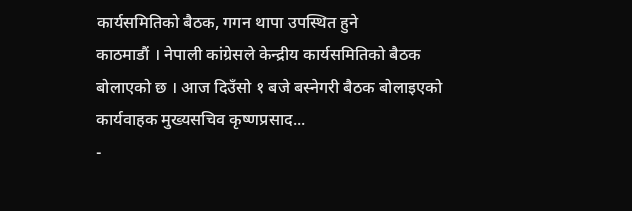कार्यसमितिको बैठक, गगन थापा उपस्थित हुने
काठमाडौं । नेपाली कांग्रेसले केन्द्रीय कार्यसमितिको बैठक बोलाएको छ । आज दिउँसो १ बजे बस्नेगरी बैठक बोलाइएको कार्यवाहक मुख्यसचिव कृष्णप्रसाद...
-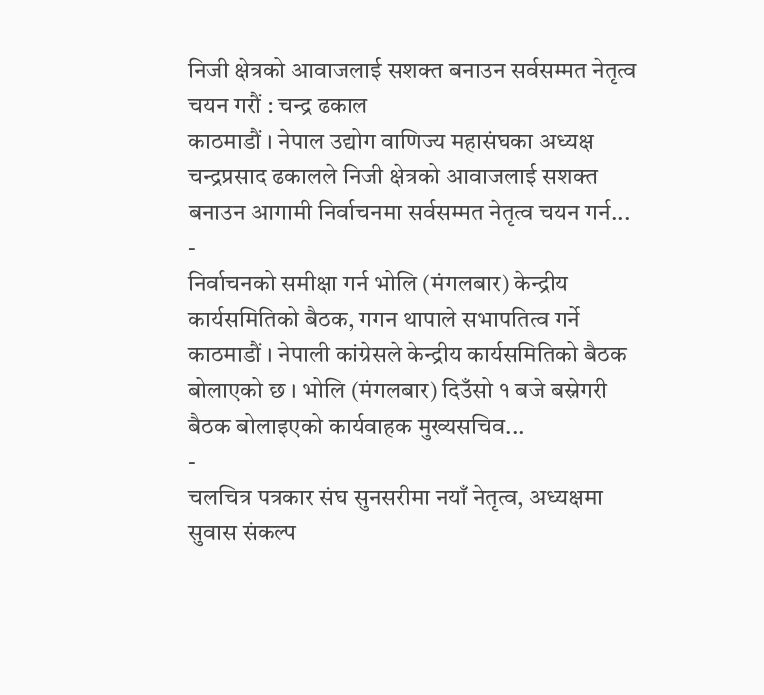निजी क्षेत्रको आवाजलाई सशक्त बनाउन सर्वसम्मत नेतृत्व चयन गरौं : चन्द्र ढकाल
काठमाडौं । नेपाल उद्योग वाणिज्य महासंघका अध्यक्ष चन्द्रप्रसाद ढकालले निजी क्षेत्रको आवाजलाई सशक्त बनाउन आगामी निर्वाचनमा सर्वसम्मत नेतृत्व चयन गर्न...
-
निर्वाचनको समीक्षा गर्न भोलि (मंगलबार) केन्द्रीय कार्यसमितिको बैठक, गगन थापाले सभापतित्व गर्ने
काठमाडौं । नेपाली कांग्रेसले केन्द्रीय कार्यसमितिको बैठक बोलाएको छ । भोलि (मंगलबार) दिउँसो १ बजे बस्नेगरी बैठक बोलाइएको कार्यवाहक मुख्यसचिव...
-
चलचित्र पत्रकार संघ सुनसरीमा नयाँ नेतृत्व, अध्यक्षमा सुवास संकल्प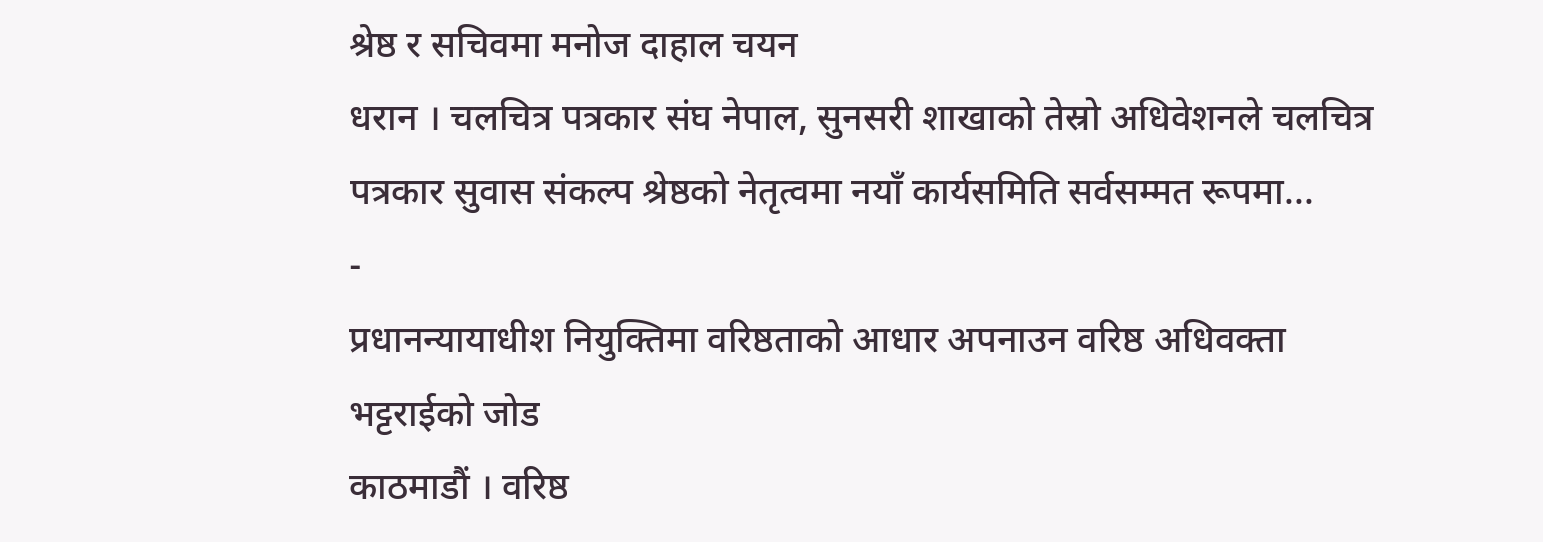श्रेष्ठ र सचिवमा मनोज दाहाल चयन
धरान । चलचित्र पत्रकार संघ नेपाल, सुनसरी शाखाको तेस्रो अधिवेशनले चलचित्र पत्रकार सुवास संकल्प श्रेष्ठको नेतृत्वमा नयाँ कार्यसमिति सर्वसम्मत रूपमा...
-
प्रधानन्यायाधीश नियुक्तिमा वरिष्ठताको आधार अपनाउन वरिष्ठ अधिवक्ता भट्टराईको जोड
काठमाडौं । वरिष्ठ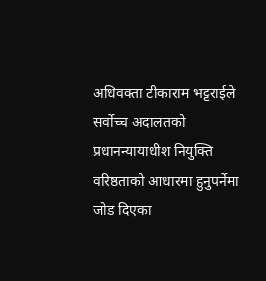अधिवक्ता टीकाराम भट्टराईले सर्वोच्च अदालतको प्रधानन्यायाधीश नियुक्ति वरिष्ठताको आधारमा हुनुपर्नेमा जोड दिएका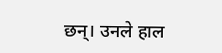छन्। उनले हाल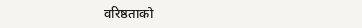वरिष्ठताको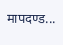मापदण्ड...